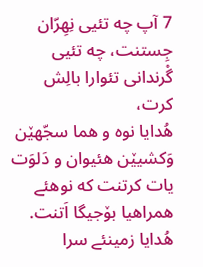7 آپ چه تئیی نِهِرّان جِستنت، چه تئیی گْرندانی تئوارا بالِش کرت،
هُدایا نوه و هما سجّهێن وَکشیێن هئیوان و دَلوَت یات کرتنت که نوهئے همراهیا بۆجیگا اَتنت. هُدایا زمینئے سرا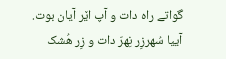گواتے راه دات و آپ اێر آیان بوت.
آییا سُهرزِر نِهرّ دات و زِر هُشک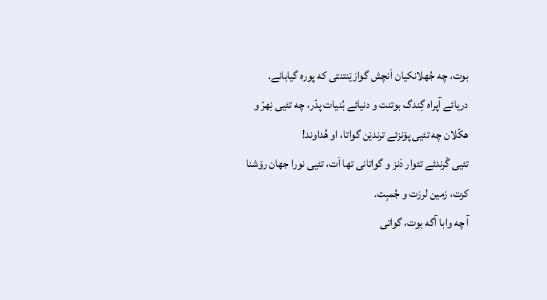بوت، چه جُهلانکیان اَنچش گوازێنتنتی که پوره گیابانے.
دریائے آپراه گِندگ بوتنت و دنیائے بُنیات پدّر، چه تئیی نِهرّ و هکّلان چه تئیی پۆنزئے ترندێن گواتا، او هُداوند!
تئیی گْرندئے تئوار دَنز و گواتانی تها اَت، تئیی نورا جهان رۆشنا کرت، زمین لرزت و جُمبِت.
آ چه وابا آگه بوت، گواتی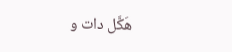هَکَّل دات و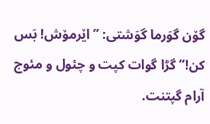گۆن گوَرما گوَشتی: ”اێرمۆش! بَس کن!“ گڑا گوات کپت و چئول و مئوج آرام گپتنت.